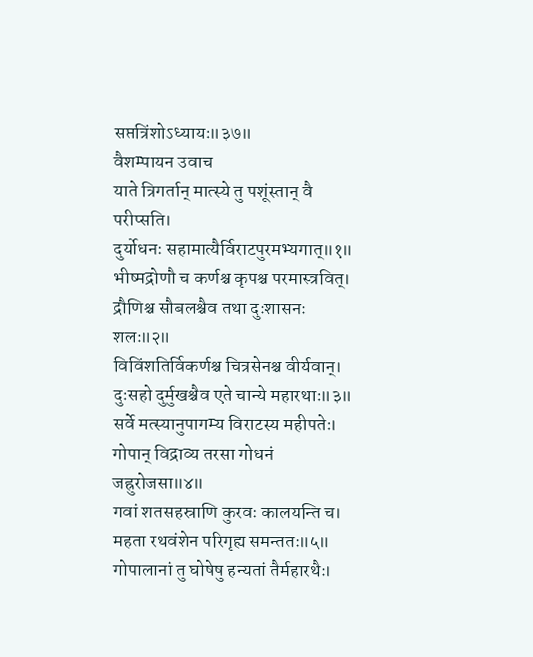सप्तत्रिंशोऽध्यायः॥३७॥
वैशम्पायन उवाच
याते त्रिगर्तान् मात्स्ये तु पशूंस्तान् वै परीप्सति।
दुर्योधनः सहामात्यैर्विराटपुरमभ्यगात्॥१॥
भीष्मद्रोणौ च कर्णश्च कृपश्च परमास्त्रवित्।
द्रौणिश्च सौबलश्चैव तथा दुःशासनः शलः॥२॥
विविंशतिर्विकर्णश्च चित्रसेनश्च वीर्यवान्।
दुःसहो दुर्मुखश्चैव एते चान्ये महारथाः॥३॥
सर्वे मत्स्यानुपागम्य विराटस्य महीपतेः।
गोपान् विद्राव्य तरसा गोधनं जह्रुरोजसा॥४॥
गवां शतसहस्राणि कुरवः कालयन्ति च।
महता रथवंशेन परिगृह्य समन्ततः॥५॥
गोपालानां तु घोषेषु हन्यतां तैर्महारथैः।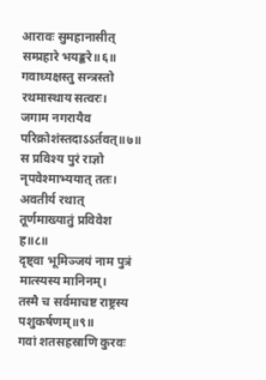आरावः सुमहानासीत् सम्प्रहारे भयङ्करे॥६॥
गवाध्यक्षस्तु सन्त्रस्तो रथमास्थाय सत्वरः।
जगाम नगरायैव परिक्रोशंस्तदाऽऽर्तवत्॥७॥
स प्रविश्य पुरं राज्ञो नृपवेश्माभ्ययात् ततः।
अवतीर्य रथात् तूर्णमाख्यातुं प्रविवेश ह॥८॥
दृष्ट्वा भूमिञ्जयं नाम पुत्रं मात्स्यस्य मानिनम्।
तस्मै च सर्वमाचष्ट राष्ट्रस्य पशुकर्षणम्॥९॥
गवां शतसहस्राणि कुरवः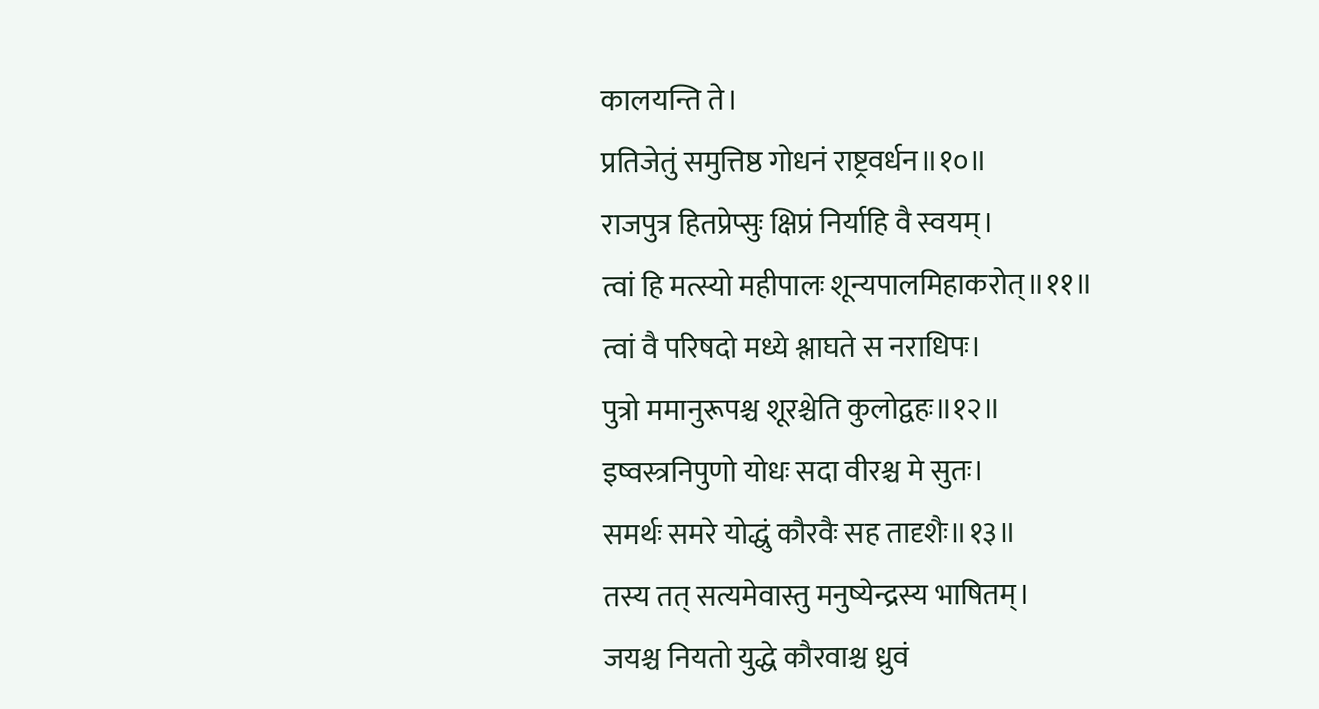कालयन्ति ते।
प्रतिजेतुं समुत्तिष्ठ गोधनं राष्ट्रवर्धन॥१०॥
राजपुत्र हितप्रेप्सुः क्षिप्रं निर्याहि वै स्वयम्।
त्वां हि मत्स्यो महीपालः शून्यपालमिहाकरोत्॥११॥
त्वां वै परिषदो मध्ये श्लाघते स नराधिपः।
पुत्रो ममानुरूपश्च शूरश्चेति कुलोद्वहः॥१२॥
इष्वस्त्रनिपुणो योधः सदा वीरश्च मे सुतः।
समर्थः समरे योद्धुं कौरवैः सह तादृशैः॥१३॥
तस्य तत् सत्यमेवास्तु मनुष्येन्द्रस्य भाषितम्।
जयश्च नियतो युद्धे कौरवाश्च ध्रुवं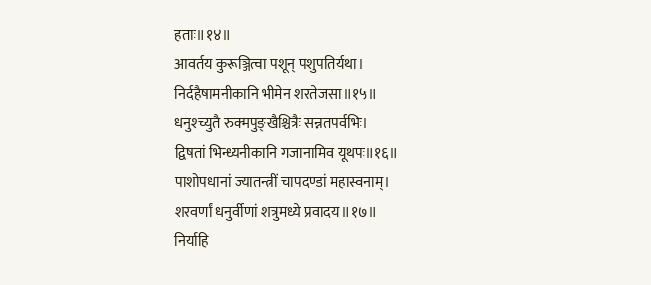हताः॥१४॥
आवर्तय कुरूञ्जित्वा पशून् पशुपतिर्यथा।
निर्दहैषामनीकानि भीमेन शरतेजसा॥१५॥
धनुश्च्युतै रुक्मपुङ्खैश्चित्रैः सन्नतपर्वभिः।
द्विषतां भिन्ध्यनीकानि गजानामिव यूथपः॥१६॥
पाशोपधानां ज्यातन्त्रीं चापदण्डां महास्वनाम्।
शरवर्णां धनुर्वीणां शत्रुमध्ये प्रवादय॥१७॥
निर्याहि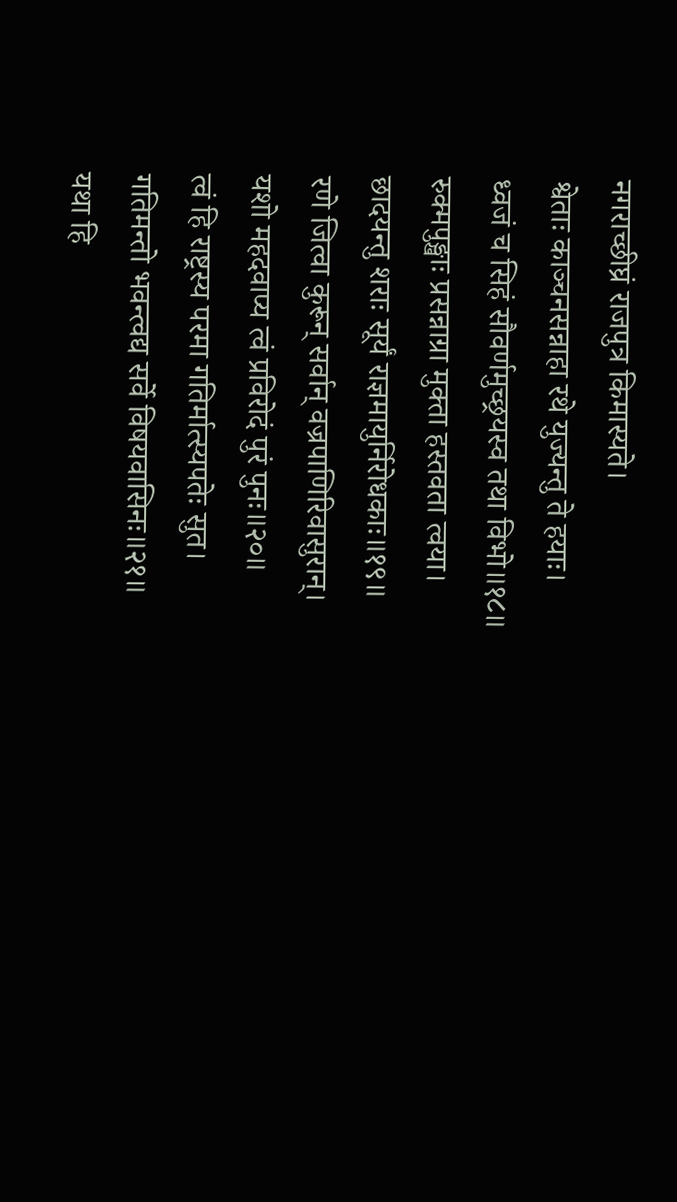नगराच्छीघ्रं राजपुत्र किमास्यते।
श्वेताः काञ्चनसन्नाहा रथे युज्यन्तु ते हयाः।
ध्वजं च सिहं सौवर्णमुच्छ्रयस्व तथा विभो॥१८॥
रुक्मपुङ्खाः प्रसन्नाग्रा मुक्ता हस्तवता त्वया।
छादयन्तु शराः सूर्यं राज्ञमायुर्निरोधकाः॥१९॥
रणे जित्वा कुरून् सर्वान् वज्रपाणिरिवासुरान्।
यशो महदवाप्य त्वं प्रविरोदं पुरं पुनः॥२०॥
त्वं हि राष्ट्रस्य परमा गतिर्मात्स्यपतेः सुत।
गतिमन्तो भवन्त्वद्य सर्वे विषयवासिनः॥२१॥
यथा हि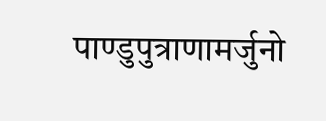पाण्डुपुत्राणामर्जुनो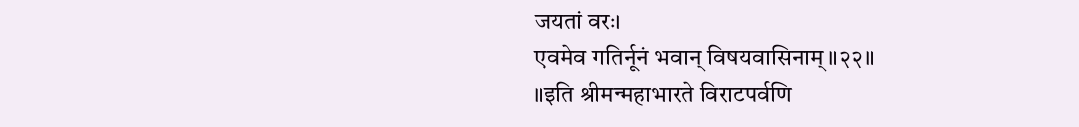जयतां वरः।
एवमेव गतिर्नूनं भवान् विषयवासिनाम्॥२२॥
॥इति श्रीमन्महाभारते विराटपर्वणि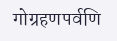गोग्रहणपर्वणि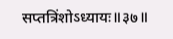सप्तत्रिंशोऽध्यायः॥३७॥